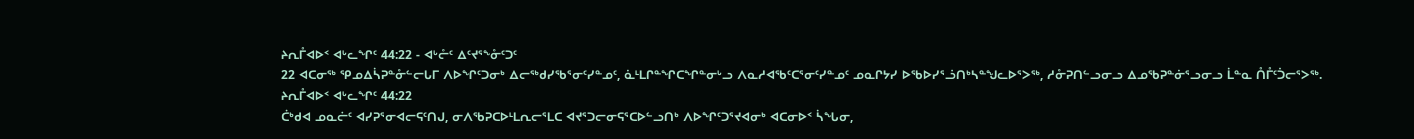ᔨᕆᒤᐊᐅᑉ ᐊᒡᓚᖏᑦ 44:22 - ᐊᒡᓔᑦ ᐃᑦᔪᕐᖕᓁᑦᑐᑦ
22 ᐊᑕᓂᖅ ᕿᓄᐃᓵᕈᓐᓁᓪᓕᒐᒥ ᐱᐅᖏᑦᑐᓂᒃ ᐃᓕᖅᑯᓯᖃᕐᓂᑦᓯᓐᓄᑦ, ᓈᒻᒪᒋᓐᖏᑕᖏᓐᓂᒡᓗ ᐱᓇᓱᐊᖃᑦᑕᕐᓂᑦᓯᓐᓄᑦ ᓄᓇᒋᔭᓯ ᐅᖃᐅᓯᕐᓘᑎᒃᓴᓐᖑᓚᐅᕐᐳᖅ, ᓱᓁᕈᑎᓪᓗᓂᓗ ᐃᓄᖃᕈᓐᓃᕐᓗᓂᓗ ᒫᓐᓇ ᑍᒤᑦᑑᓕᕐᐳᖅ.
ᔨᕆᒤᐊᐅᑉ ᐊᒡᓚᖏᑦ 44:22
ᑖᒃᑯᐊ ᓄᓇᓖᑦ ᐊᓯᕈᕐᓂᐊᓕᕋᑦᑎᒍ, ᓂᐱᖃᕈᑕᐅᒻᒪᕆᓕᕐᒪᑕ ᐊᔪᕐᑐᓕᓂᕋᕐᑕᐅᓪᓗᑎᒃ ᐱᐅᖏᑦᑐᕐᔪᐊᓂᒃ ᐊᑕᓂᐅᑉ ᓵᖓᓂ,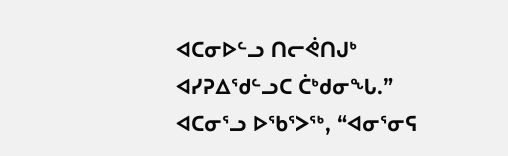ᐊᑕᓂᐅᓪᓗ ᑎᓕᕚᑎᒍᒃ ᐊᓯᕈᐃᖁᓪᓗᑕ ᑖᒃᑯᓂᖓ.”
ᐊᑕᓂᕐᓗ ᐅᖃᕐᐳᖅ, “ᐊᓂᕐᓂᕋ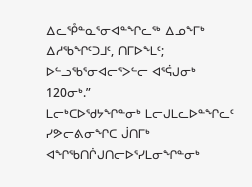ᐃᓚᕾᓐᓇᕐᓂᐊᓐᖏᓚᖅ ᐃᓄᖕᒥᒃ ᐃᓱᖃᖏᑦᑐᒧᑦ, ᑎᒥᐅᖕᒪᑦ; ᐅᓪᓗᖃᕐᓂᐊᓕᕐᐳᓪᓕ ᐊᕐᕌᒍᓂᒃ 120ᓂᒃ.”
ᒪᓕᒃᑕᐅᖁᔭᖏᓐᓂᒃ ᒪᓕᒍᒪᓚᐅᓐᖏᓚᑦ ᓯᕗᓕᕕᓂᖏᑕ ᒎᑎᒥᒃ ᐊᖏᖃᑎᒌᒍᑎᓕᐅᕐᓯᒪᓂᖏᓐᓂᒃ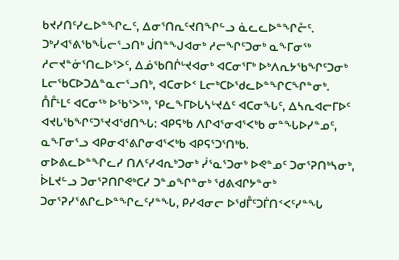ᑲᔪᓯᑎᑦᓯᓚᐅᓐᖏᓚᑦ, ᐃᓂᕐᑎᕆᑦᔪᑎᖏᓪᓗ ᓈᓚᓚᐅᓐᖏᓔᑦ. ᑐᒃᓯᐊᕐᕕᖃᖔᓕᕐᓗᑎᒃ ᒎᑎᓐᖑᐊᓂᒃ ᓱᓕᖏᑦᑐᓂᒃ ᓇᖕᒥᓂᖅ ᓱᓕᔪᓐᓃᕐᑎᓚᐅᕐᐳᑦ, ᐃᓅᖃᑎᒌᒡᔪᐊᓂᒃ ᐊᑕᓂᕐᒥᒃ ᐅᒃᐱᕆᔭᖃᖏᑦᑐᓂᒃ ᒪᓕᖃᑕᐅᑐᐃᓐᓇᓕᕐᓗᑎᒃ, ᐊᑕᓂᐅᑉ ᒪᓕᒃᑕᐅᖁᓚᐅᓐᖏᑕᖏᓐᓂᒃ.
ᑍᒤᒻᒪᑦ ᐊᑕᓂᖅ ᐅᖃᕐᐳᖅ, ᕿᓚᖕᒥᐅᒐᓴᒡᔪᐃᑦ ᐊᑕᓂᖓᑦ, ᐃᓴᕆᐊᓕᒥᐅᑦ ᐊᔪᒐᖃᖏᑦᑐᕐᔪᐊᖁᑎᖓ: ᐊᑭᕋᒃᑲ ᐱᒋᐊᕐᓂᐊᕐᐸᒃᑲ ᓂᓐᖓᐅᓯᓐᓄᑦ, ᓇᖕᒥᓂᕐᓗ ᐊᑭᓂᐊᕐᕕᒋᓂᐊᕐᐸᒃᑲ ᐊᑭᕋᕐᑐᕐᑎᒃᑲ.
ᓂᐅᕕᓚᐅᓐᖏᓚᓯ ᑎᐱᑦᓯᐊᕆᒃᑐᓂᒃ ᓰᕐᓇᕐᑐᓂᒃ ᐅᕙᓐᓄᑦ ᑐᓂᕐᕈᑎᒃᓴᓂᒃ, ᐆᒪᔪᓪᓗ ᑐᓂᕐᕈᑎᒋᕙᒃᑕᓯ ᑐᓐᓄᖏᓐᓂᒃ ᖁᕕᐊᒋᔭᓐᓂᒃ ᑐᓂᕐᕈᓯᕐᕕᒋᓚᐅᓐᖏᓚᑦᓯᓐᖓ, ᑭᓯᐊᓂᓕ ᐅᖁᒤᑦᑐᒦᑎᑉᐸᑦᓯᓐᖓ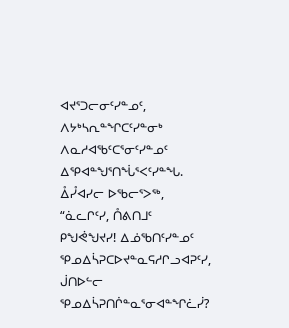ᐊᔪᕐᑐᓕᓂᑦᓯᓐᓄᑦ, ᐱᔭᒃᓴᕆᓐᖏᑕᑦᓯᓐᓂᒃ ᐱᓇᓱᐊᖃᑦᑕᕐᓂᑦᓯᓐᓄᑦ ᐃᕿᐊᓐᖑᕐᑎᖔᕐᐸᑦᓯᓐᖓ.
ᐂᓮᐊᓯᓕ ᐅᖃᓕᕐᐳᖅ, “ᓈᓚᒋᑦᓯ, ᑍᕕᑎᒧᑦ ᑭᖑᕚᖑᔪᓯ! ᐃᓅᖃᑎᑦᓯᓐᓄᑦ ᕿᓄᐃᓵᕈᑕᐅᔪᓐᓇᕋᓱᒋᓗᐊᕈᑦᓯ, ᒎᑎᐅᓪᓕ ᕿᓄᐃᓵᕈᑎᒌᓐᓇᕐᓂᐊᓐᖏᓛᓰ?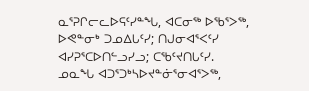ᓇᕐᕈᒋᓕᓚᐅᕋᑦᓯᓐᖓ, ᐊᑕᓂᖅ ᐅᖃᕐᐳᖅ, ᐅᕙᓐᓂᒃ ᑐᓄᐃᒐᑦᓯ; ᑎᒍᓂᐊᕐᐸᑦᓯ ᐊᓯᕈᕐᑕᐅᑎᓪᓗᓯᓗ; ᑕᖃᑦᔪᑎᒐᑦᓯ.
ᓄᓇᖓ ᐊᑐᕐᑐᒃᓴᐅᔪᓐᓃᕐᓂᐊᕐᐳᖅ,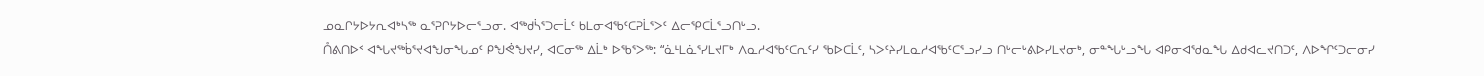ᓄᓇᒋᔭᐅᔭᕆᐊᒃᓴᖅ ᓇᕐᕈᒋᔭᐅᓕᕐᓗᓂ. ᐊᖅᑯᓵᕐᑐᓕᒫᑦ ᑲᒪᓂᐊᖃᑦᑕᕈᒫᕐᐳᑦ ᐃᓕᕿᑕᒫᕐᓗᑎᒡᓗ.
ᑍᕕᑎᐅᑉ ᐊᖓᔪᖅᑳᕐᔪᐊᖑᓂᖓᓄᑦ ᑭᖑᕚᖑᔪᓯ, ᐊᑕᓂᖅ ᐃᒫᒃ ᐅᖃᕐᐳᖅ: “ᓈᒻᒪᓈᕐᓯᒪᔪᒥᒃ ᐱᓇᓱᐊᖃᑦᑕᕆᑦᓯ ᖃᐅᑕᒫᑦ, ᓴᐳᑦᔨᓯᒪᓇᓱᐊᖃᑦᑕᕐᓗᓯᓗ ᑎᒡᓕᒡᕕᐅᓯᒪᔪᓂᒃ, ᓂᓐᖓᒡᓗᖓ ᐊᑭᓂᐊᖁᓇᖓ ᐃᑯᐊᓚᔪᑎᑐᑦ, ᐱᐅᖏᑦᑐᓕᓂᓯ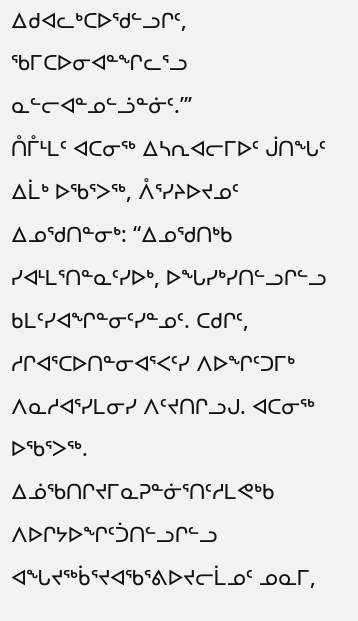ᐃᑯᐊᓚᒃᑕᐅᖁᓪᓗᒋᑦ, ᖃᒥᑕᐅᓂᐊᓐᖏᓚᕐᓗ ᓇᓪᓕᐊᓐᓄᓪᓘᓐᓃᑦ.”’
ᑍᒤᒻᒪᑦ ᐊᑕᓂᖅ ᐃᓴᕆᐊᓕᒥᐅᑦ ᒎᑎᖓᑦ ᐃᒫᒃ ᐅᖃᕐᐳᖅ, ᐰᕐᓯᔨᐅᔪᓄᑦ ᐃᓄᖁᑎᓐᓂᒃ: “ᐃᓄᖁᑎᒃᑲ ᓯᐊᒻᒪᕐᑎᓐᓇᑦᓯᐅᒃ, ᐅᖓᓯᒃᓯᑎᓪᓗᒋᓪᓗ ᑲᒪᑦᓯᐊᖏᓐᓂᑦᓯᓐᓄᑦ. ᑕᑯᒋᑦ, ᓱᒋᐊᕐᑕᐅᑎᓐᓂᐊᕐᐸᑦᓯ ᐱᐅᖏᑦᑐᒥᒃ ᐱᓇᓱᐊᕐᓯᒪᓂᓯ ᐱᑦᔪᑎᒋᓗᒍ. ᐊᑕᓂᖅ ᐅᖃᕐᐳᖅ.
ᐃᓅᖃᑎᒋᔪᒥᓇᕈᓐᓃᕐᑎᑦᓱᒪᕙᒃᑲ ᐱᐅᒋᔭᐅᖏᑦᑑᑎᓪᓗᒋᓪᓗ ᐊᖓᔪᖅᑳᕐᔪᐊᖃᕐᕕᐅᔪᓕᒫᓄᑦ ᓄᓇᒥ,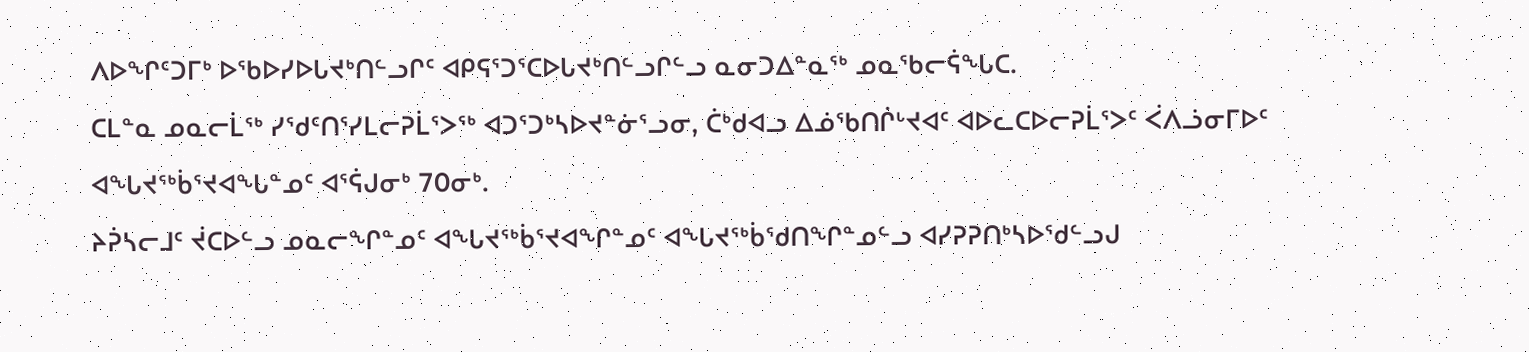ᐱᐅᖏᑦᑐᒥᒃ ᐅᖃᐅᓯᐅᒐᔪᒃᑎᓪᓗᒋᑦ ᐊᑭᕋᕐᑐᕐᑕᐅᒐᔪᒃᑎᓪᓗᒋᓪᓗ ᓇᓂᑐᐃᓐᓇᖅ ᓄᓇᖃᓕᕌᖓᑕ.
ᑕᒪᓐᓇ ᓄᓇᓕᒫᖅ ᓯᖁᑦᑎᕐᓯᒪᓕᕈᒫᕐᐳᖅ ᐊᑐᕐᑐᒃᓴᐅᔪᓐᓃᕐᓗᓂ, ᑖᒃᑯᐊᓗ ᐃᓅᖃᑎᒌᒡᔪᐊᑦ ᐊᐅᓚᑕᐅᓕᕈᒫᕐᐳᑦ ᐹᐱᓘᓂᒥᐅᑦ ᐊᖓᔪᖅᑳᕐᔪᐊᖓᓐᓄᑦ ᐊᕐᕌᒍᓂᒃ 70ᓂᒃ.
ᔨᕉᓴᓕᒧᑦ ᔫᑕᐅᓪᓗ ᓄᓇᓕᖏᓐᓄᑦ ᐊᖓᔪᖅᑳᕐᔪᐊᖏᓐᓄᑦ ᐊᖓᔪᖅᑳᖁᑎᖏᓐᓄᓪᓗ ᐊᓯᕈᕈᑎᒃᓴᐅᖁᓪᓗᒍ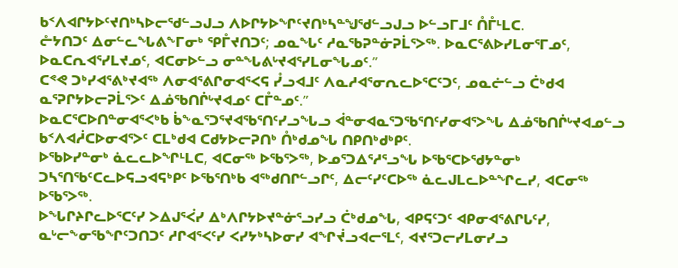ᑲᑉᐱᐊᒋᔭᐅᑦᔪᑎᒃᓴᐅᓕᖁᓪᓗᒍᓗ ᐱᐅᒋᔭᐅᖏᑦᔪᑎᒃᓴᓐᖑᖁᓪᓗᒍᓗ ᐅᓪᓗᒥᒧᑦ ᑍᒤᒻᒪᑕ.
ᓔᔭᑎᑐᑦ ᐃᓂᓪᓚᖓᕕᖕᒥᓂᒃ ᕿᒤᔪᑎᑐᑦ; ᓄᓇᖓᑦ ᓱᓇᖃᕈᓐᓃᕈᒫᕐᐳᖅ. ᐅᓇᑕᕐᕕᐅᓯᒪᓂᕐᒥᓄᑦ, ᐅᓇᑕᕆᐊᕐᓯᒪᔪᓄᑦ, ᐊᑕᓂᐅᓪᓗ ᓂᓐᖓᕕᒡᔪᐊᕐᓯᒪᓂᖓᓄᑦ.”
ᑕᕝᕙ ᑐᒃᓯᐊᕐᕕᒃᔪᐊᖅ ᐱᓂᐊᕐᕕᒋᓂᐊᕐᐸᕋ ᓮᓗᐊᒧᑦ ᐱᓇᓱᐊᕐᓂᕆᓚᐅᕐᑕᑦᑐᑦ, ᓄᓇᓖᓪᓗ ᑖᒃᑯᐊ ᓇᕐᕈᒋᔭᐅᓕᕈᒫᕐᐳᑦ ᐃᓅᖃᑎᒌᒡᔪᐊᓄᑦ ᑕᒤᓐᓄᑦ.”
ᐅᓇᑕᕐᑕᐅᑎᓐᓂᐊᕐᐸᒃᑲ ᑳᖕᓇᕐᑐᕐᔪᐊᖃᕐᑎᑦᓯᓗᖓᓗ ᐋᓐᓂᐊᓇᕐᑐᖃᕐᑎᑦᓯᓂᐊᕐᐳᖓ ᐃᓅᖃᑎᒌᒡᔪᐊᓄᓪᓗ ᑲᑉᐱᐊᓲᑕᐅᓂᐊᕐᐳᑦ ᑕᒪᒃᑯᐊ ᑕᑯᔭᐅᓕᕈᑎᒃ ᑍᒃᑯᓄᖓ ᑎᑭᑎᒃᑯᒃᑭᑦ.
ᐅᖃᐅᓯᓐᓂᒃ ᓈᓚᓚᐅᖏᒻᒪᑕ, ᐊᑕᓂᖅ ᐅᖃᕐᐳᖅ, ᐅᓄᕐᑐᐃᕐᓱᕐᓗᖓ ᐅᖃᕐᑕᐅᖁᔭᓐᓂᒃ ᑐᓴᕐᑎᖃᑦᑕᓚᐅᕋᓗᐊᕋᒃᑭᑦ ᐅᖃᕐᑎᒃᑲ ᐊᖅᑯᑎᒋᓪᓗᒋᑦ, ᐃᓕᑦᓯᑦᑕᐅᖅ ᓈᓚᒍᒪᓚᐅᓐᖏᓚᓯ, ᐊᑕᓂᖅ ᐅᖃᕐᐳᖅ.
ᐅᖓᒋᔨᒋᓚᐅᕐᑕᑦᓯ ᐳᐃᒍᕐᐹᓯ ᐃᒃᐱᒋᔭᐅᔪᓐᓃᕐᓗᓯᓗ ᑖᒃᑯᓄᖓ, ᐊᑭᕋᑦᑐᑦ ᐊᑭᓂᐊᕐᕕᒋᒐᑦᓯ, ᓇᒡᓕᖕᓂᖃᖏᑦᑐᑎᑐᑦ ᓱᒋᐊᕐᐸᑦᓯ ᐸᓯᔭᒃᓴᐅᓂᓯ ᐊᖏᔫᓗᐊᓕᕐᒪᑦ, ᐊᔪᕐᑐᓕᓯᒪᓂᓯᓗ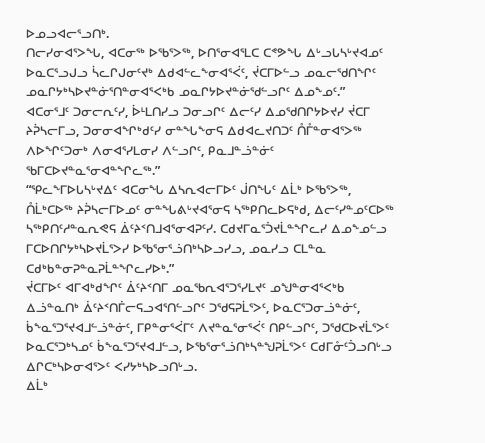ᐅᓄᓗᐊᓕᕐᓗᑎᒃ.
ᑎᓕᓯᓂᐊᕐᐳᖓ, ᐊᑕᓂᖅ ᐅᖃᕐᐳᖅ, ᐅᑎᕐᓂᐊᕐᒪᑕ ᑕᕝᕗᖓ ᐃᒡᓗᒐᓴᒡᔪᐊᓄᑦ ᐅᓇᑕᕐᓗᒍᓗ ᓵᓚᒋᒍᓂᑦᔪᒃ ᐃᑯᐊᓪᓚᖕᓂᐊᕐᐹᑦ, ᔫᑕᒥᐅᓪᓗ ᓄᓇᓕᖁᑎᖏᑦ ᓄᓇᒋᔭᒃᓴᐅᔪᓐᓃᕐᑎᓐᓂᐊᕐᐸᒃᑲ ᓄᓇᒋᔭᐅᔪᓐᓃᖁᓪᓗᒋᑦ ᐃᓄᖕᓄᑦ.”
ᐊᑕᓂᕐᒧᑦ ᑐᓂᓕᕆᑦᓯ, ᐆᒻᒪᑎᓯᓗ ᑐᓂᓗᒋᑦ ᐃᓕᑦᓯ ᐃᓄᖁᑎᒋᔭᐅᔪᓯ ᔫᑕᒥ ᔨᕉᓴᓕᒥᓗ, ᑐᓂᓂᐊᖏᒃᑯᑦᓯ ᓂᓐᖓᖕᓂᕋ ᐃᑯᐊᓚᔪᑎᑐᑦ ᑍᒤᓐᓂᐊᕐᐳᖅ ᐱᐅᖏᑦᑐᓂᒃ ᐱᓂᐊᕐᓯᒪᓂᓯ ᐱᓪᓗᒋᑦ, ᑭᓇᒧᓐᓘᓐᓃᑦ ᖃᒥᑕᐅᔪᓐᓇᕐᓂᐊᓐᖏᓚᖅ.”
“ᕿᓚᖕᒥᐅᒐᓴᒡᔪᐃᑦ ᐊᑕᓂᖓ ᐃᓴᕆᐊᓕᒥᐅᑦ ᒎᑎᖓᑦ ᐃᒫᒃ ᐅᖃᕐᐳᖅ, ᑍᒫᒃᑕᐅᖅ ᔨᕉᓴᓕᒥᐅᓄᑦ ᓂᓐᖓᕕᒡᔪᐊᕐᓂᕋ ᓴᖅᑭᑎᓚᐅᕋᒃᑯ, ᐃᓕᑦᓯᓐᓄᑦᑕᐅᖅ ᓴᖅᑭᑎᑦᓱᓐᓇᕆᕙᕋ ᐄᑦᔨᑉᑎᒧᐊᕐᓂᐊᕈᑦᓯ. ᑕᑯᔪᒥᓇᕐᑑᔪᒫᓐᖏᓚᓯ ᐃᓄᖕᓄᓪᓗ ᒥᑕᐅᑎᒋᔭᒃᓴᐅᔪᒫᕐᐳᓯ ᐅᖃᕐᓂᕐᓘᑎᒃᓴᐅᓗᓯᓗ, ᓄᓇᓯᓗ ᑕᒪᓐᓇ ᑕᑯᒃᑲᓐᓂᕈᓐᓇᕈᒫᓐᖏᓚᓯᐅᒃ.”
ᔫᑕᒥᐅᑦ ᐊᒥᐊᒃᑯᖏᑦ ᐄᑦᔨᑉᑎᒥ ᓄᓇᖃᕆᐊᕐᑐᕐᓯᒪᔪᑦ ᓄᖑᓐᓂᐊᕐᐸᒃᑲ ᐃᓘᓐᓇᑎᒃ ᐄᑦᔨᑉᑎᒦᓕᕋᓗᐊᕐᑎᓪᓗᒋᑦ ᑐᖁᕋᕈᒫᕐᐳᑦ, ᐅᓇᑕᕐᑐᓂᓘᓐᓃᑦ, ᑳᖕᓇᕐᑐᕐᔪᐊᒧᓪᓘᓐᓃᑦ, ᒥᑭᓐᓂᕐᐹᒥᑦ ᐱᔪᓐᓇᕐᓂᕐᐹᑦ ᑎᑭᓪᓗᒋᑦ, ᑐᖁᑕᐅᔪᒫᕐᐳᑦ ᐅᓇᑕᕐᑐᒃᓴᓄᑦ ᑳᖕᓇᕐᑐᕐᔪᐊᒧᓪᓗ, ᐅᖃᕐᓂᕐᓘᑎᒃᓴᓐᖑᕈᒫᕐᐳᑦ ᑕᑯᒥᓁᑦᑑᓗᑎᒡᓗ ᐃᒋᑕᒃᓴᐅᓂᐊᕐᐳᑦ ᐸᓯᔭᒃᓴᐅᓗᑎᒡᓗ.
ᐃᒫᒃ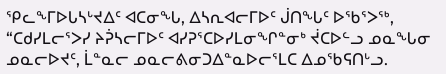ᕿᓚᖕᒥᐅᒐᓴᒡᔪᐃᑦ ᐊᑕᓂᖓ, ᐃᓴᕆᐊᓕᒥᐅᑦ ᒎᑎᖓᑦ ᐅᖃᕐᐳᖅ, “ᑕᑯᓯᒪᓕᕐᐳᓯ ᔨᕉᓴᓕᒥᐅᑦ ᐊᓯᕈᕐᑕᐅᓯᒪᓂᖏᓐᓂᒃ ᔫᑕᐅᓪᓗ ᓄᓇᖓᓂ ᓄᓇᓕᐅᔪᑦ, ᒫᓐᓇᓕ ᓄᓇᓕᕕᓂᑐᐃᓐᓇᐅᓕᕐᒪᑕ ᐃᓄᖃᕋᑎᒡᓗ.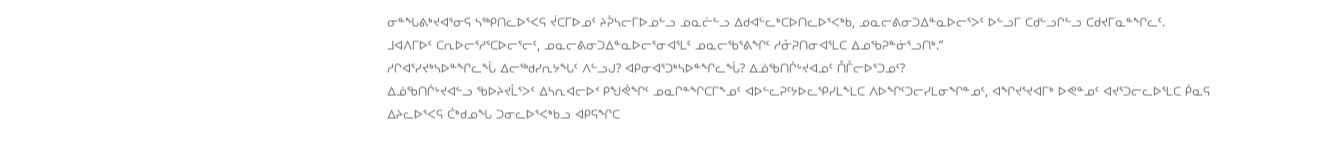ᓂᓐᖓᕕᒃᔪᐊᕐᓂᕋ ᓴᖅᑭᑎᓚᐅᕐᐸᕋ ᔫᑕᒥᐅᓄᑦ ᔨᕉᓴᓕᒥᐅᓄᓪᓗ ᓄᓇᓖᓪᓗ ᐃᑯᐊᓪᓚᒃᑕᐅᑎᓚᐅᕐᐸᒃᑲ, ᓄᓇᓕᕕᓂᑐᐃᓐᓇᐅᓕᕐᐳᑦ ᐅᓪᓗᒥ ᑕᑯᓪᓗᒋᓪᓗ ᑕᑯᔪᒥᓇᓐᖏᓚᑦ.
ᒧᐊᐱᒥᐅᑦ ᑕᕆᐅᓕᕐᓱᕐᑕᐅᓕᕐᓕᑦ, ᓄᓇᓕᕕᓂᑐᐃᓐᓇᐅᓕᕐᓂᐊᕐᒪᑦ ᓄᓇᓕᖃᕐᕕᖏᑦ ᓱᓁᕈᑎᓂᐊᕐᒪᑕ ᐃᓄᖃᕈᓐᓃᕐᓗᑎᒃ.”
ᓱᒋᐊᕐᓯᔪᒃᓴᐅᓐᖏᓚᖔ ᐃᓕᖅᑯᓯᕆᔭᖓᑦ ᐱᓪᓗᒍ? ᐊᑭᓂᐊᕐᑐᒃᓴᐅᓐᖏᓚᖔ? ᐃᓅᖃᑎᒌᒡᔪᐊᓄᑦ ᑍᒤᓕᐅᕐᑐᓄᑦ?
ᐃᓅᖃᑎᒌᒡᔪᐊᓪᓗ ᖃᐅᔨᔪᒫᕐᐳᑦ ᐃᓴᕆᐊᓕᐅᑉ ᑭᖑᕚᖏᑦ ᓄᓇᒋᓐᖏᑕᒥᖕᓄᑦ ᐊᐅᓪᓚᕈᑦᔭᐅᓚᕿᓯᒪᖕᒪᑕ ᐱᐅᖏᑦᑐᓕᓯᒪᓂᖏᓐᓄᑦ, ᐊᖏᔪᕐᔪᐊᒥᒃ ᐅᕙᓐᓄᑦ ᐊᔪᕐᑐᓕᓚᐅᕐᒪᑕ ᑮᓇᕋ ᐃᔨᓚᐅᕐᐸᕋ ᑖᒃᑯᓄᖓ ᑐᓂᓚᐅᕐᐸᒃᑲᓗ ᐊᑭᕋᖏᑕ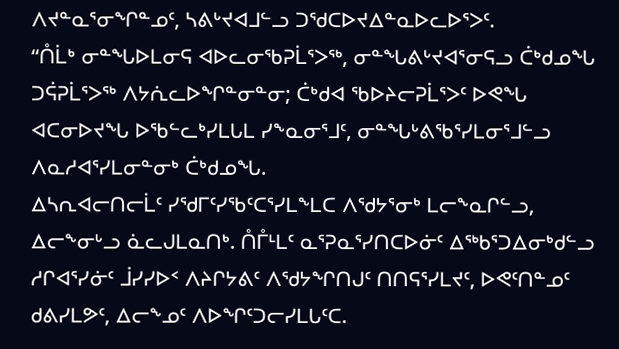ᐱᔪᓐᓇᕐᓂᖏᓐᓄᑦ, ᓴᕕᒡᔪᐊᒧᓪᓗ ᑐᖁᑕᐅᔪᐃᓐᓇᐅᓚᐅᕐᐳᑦ.
“ᑍᒫᒃ ᓂᓐᖓᐅᒪᓂᕋ ᐊᐅᓚᓂᖃᕈᒫᕐᐳᖅ, ᓂᓐᖓᕕᒡᔪᐊᕐᓂᕋᓗ ᑖᒃᑯᓄᖓ ᑐᕌᕈᒫᕐᐳᖅ ᐱᔭᕇᓚᐅᖏᓐᓂᓐᓂ; ᑖᒃᑯᐊ ᖃᐅᔨᓕᕈᒫᕐᐳᑦ ᐅᕙᖓ ᐊᑕᓂᐅᔪᖓ ᐅᖃᓪᓚᒃᓯᒪᒐᒪ ᓯᖕᓇᓂᕐᒧᑦ, ᓂᓐᖓᒡᕕᖃᕐᓯᒪᓂᕐᒧᓪᓗ ᐱᓇᓱᐊᕐᓯᒪᓂᓐᓂᒃ ᑖᒃᑯᓄᖓ.
ᐃᓴᕆᐊᓕᑎᓕᒫᑦ ᓯᖁᒥᑦᓯᖃᑦᑕᕐᓯᒪᖕᒪᑕ ᐱᖁᔭᕐᓂᒃ ᒪᓕᖕᓇᒋᓪᓗ, ᐃᓕᖕᓂᒡᓗ ᓈᓚᒍᒪᓇᑎᒃ. ᑍᒤᒻᒪᑦ ᓇᕐᕈᓇᕐᓯᑎᑕᐅᓃᑦ ᐃᖅᑲᕐᑐᐃᓂᒃᑯᓪᓗ ᓱᒋᐊᕐᓯᓃᑦ ᒨᓯᓯᐅᑉ ᐱᔨᒋᔭᕕᑦ ᐱᖁᔭᖏᑎᒍᑦ ᑎᑎᕋᕐᓯᒪᔪᑦ, ᐅᕙᑦᑎᓐᓄᑦ ᑯᕕᓯᒪᕗᑦ, ᐃᓕᖕᓄᑦ ᐱᐅᖏᑦᑐᓕᓯᒪᒐᑦᑕ.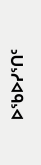ᐅᖃᐅᓯᕐᑎᑦ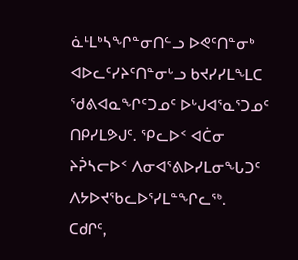ᓈᒻᒪᒃᓴᖏᓐᓂᑎᓪᓗ ᐅᕙᑦᑎᓐᓂᒃ ᐊᐅᓚᑦᓯᔨᑦᑎᓐᓂᒡᓗ ᑲᔪᓯᓯᒪᖕᒪᑕ ᖁᕕᐊᓇᖏᑦᑐᓄᑦ ᐅᒡᒍᐊᕐᓇᕐᑐᓄᑦ ᑎᑭᓯᒪᕗᒍᑦ. ᕿᓚᐅᑉ ᐊᑖᓂ ᔨᕉᓴᓕᐅᑉ ᐱᓂᐊᕐᕕᐅᓯᒪᓂᖓᑐᑦ ᐱᔭᐅᔪᖃᓚᐅᕐᓯᒪᓐᖏᓚᖅ.
ᑕᑯᒋᑦ,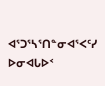ᐊᕐᑐᕐᓴᕐᑎᓐᓂᐊᕐᐸᑦᓯ ᐅᓂᐊᒐᐅᑉ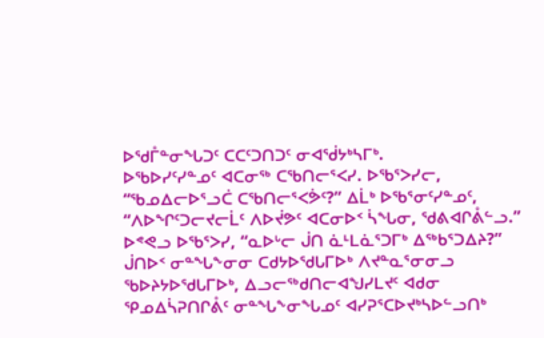ᐅᖁᒤᓐᓂᖓᑐᑦ ᑕᑕᑦᑐᑎᑐᑦ ᓂᐊᖂᔭᒃᓴᒥᒃ.
ᐅᖃᐅᓯᑦᓯᓐᓄᑦ ᐊᑕᓂᖅ ᑕᖃᑎᓕᕐᐸᓯ. ᐅᖃᕐᐳᓯᓕ, “ᖃᓄᐃᓕᐅᕐᓗᑖ ᑕᖃᑎᓕᕐᐸᕘᑦ?” ᐃᒫᒃ ᐅᖃᕐᓂᑦᓯᓐᓄᑦ, “ᐱᐅᖏᑦᑐᓕᔪᓕᒫᑦ ᐱᐅᔫᕗᑦ ᐊᑕᓂᐅᑉ ᓵᖓᓂ, ᖁᕕᐊᒋᕔᓪᓗ.” ᐅᕝᕙᓗ ᐅᖃᕐᐳᓯ, “ᓇᐅᒡᓕ ᒎᑎ ᓈᒻᒪᓈᕐᑐᒥᒃ ᐃᖅᑲᕐᑐᐃᔨ?”
ᒎᑎᐅᑉ ᓂᓐᖓᖕᓂᓂ ᑕᑯᔭᐅᖁᒐᒥᐅᒃ ᐱᔪᓐᓇᕐᓂᓂᓗ ᖃᐅᔨᔭᐅᖁᒐᒥᐅᒃ, ᐃᓗᓕᖅᑯᑎᓕᐊᖑᓯᒪᔪᑦ ᐊᑯᓂ ᕿᓄᐃᓵᕈᑎᒋᕔᑦ ᓂᓐᖓᖕᓂᖓᓄᑦ ᐊᓯᕈᕐᑕᐅᔪᒃᓴᐅᓪᓗᑎᒃ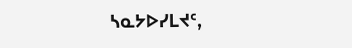ᓴᓇᔭᐅᓯᒪᔪᑦ,